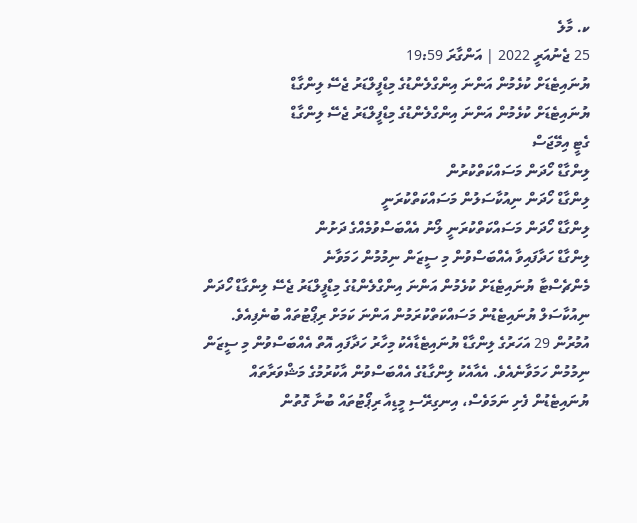ކ. މާލެ
25 ޖެނުއަރީ 2022 | އަންގާރަ 19:59
ޔުނައިޓެޑަށް ކުޅެމުން އަންނަ އިންގްލެންޑުގެ މިޑްފީލްޑަރު ޖެސޭ ލިންގާޑް
ޔުނައިޓެޑަށް ކުޅެމުން އަންނަ އިންގްލެންޑުގެ މިޑްފީލްޑަރު ޖެސޭ ލިންގާޑް
ގެޓީ އިމޭޖަސް
ލިންގާޑް ހޯދަން މަސައްކަތްކުރުން
ލިންގާޑް ހޯދަން ނިއުކާސަލުން މަސައްކަތްކުރަނީ
ލިންގާޑް ހޯދަން މަސައްކަތްކުރަނީ ލޯނު އެއްބަސްވުމެއްގެ ދަށުން
ލިންގާޑް ހަދާފައިވާ އެއްބަސްވުން މި ސީޒަން ނިމުމުން ހަމަވާނެ
މެންޗެސްޓާ ޔުނައިޓެޑަށް ކުޅެމުން އަންނަ އިންގްލެންޑުގެ މިޑްފީލްޑަރު ޖެސޭ ލިންގާޑް ހޯދަން ނިއުކާސަލް ޔުނައިޓެޑުން މަސައްކަތްކުރަމުން އަންނަ ކަމަށް ރިޕޯޓުތައް ބުނެފިއެވެ.
އުމުރުން 29 އަހަރުގެ ލިންގާޑް ޔުނައިޓެޑާއެކު މިހާރު ހަދާފައި އޮތް އެއްބަސްވުން މި ސީޒަން ނިމުމުން ހަމަވާނެއެވެ. އެއާއެކު ލިންގާޑުގެ އެއްބަސްވުން އާކުރުމުގެ މަޝްވަރާތައް ޔުނައިޓެޑުން ފެށި ނަމަވެސް، އިނގިރޭސި މީޑިއާ ރިޕޯޓުތައް ބުނާ ގޮތުން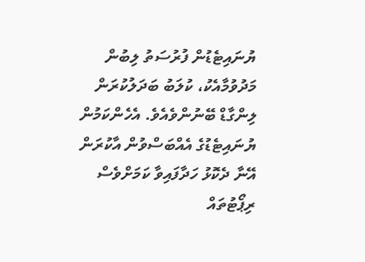ޔުނައިޓެޑުން ފުރުސަތު ލިބުން މަދުވުމާއެކު، ކުލަބު ބަދަލުކުރަން ލިންގާޑް ބޭނުންވެއެވެ. އެހެންކަމުން ޔުނައިޓެޑުގެ އެއްބަސްވުން އާކުރަން އޭނާ ދެކޮޅު ހަދާފައިވާ ކަމަށްވެސް ރިޕޯޓުތައް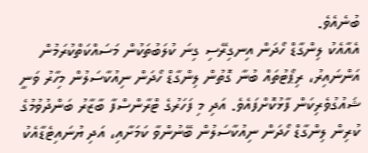ބުނެއެވެ.
އެއާއެކު ލިންގާޑް ހޯދަން އިނގިރޭސި ގިނަ ކުލަބުތަކުން މަސައްކަތްކުރަމުން އަންނައިރު، ރިޕޯޓުތައް ބުނާ ގޮތުން ލިންގާޑް ހޯދަން ނިއުކާސަލުން މިހާރު ވަނީ ޝައުގުވެރިކަން ފާޅުކޮށްފައެވެ. އަދި މި ފަހަރުގެ ޓްރާންސްފާ ބާޒާރު ބަންދުވުމުގެ ކުރިން ލިންގާޑް ހޯދަން ނިއުކާސަލުން ބޭނުންވާ ކަމަށާއި، އަދި ޔުނައިޓެޑާއެކު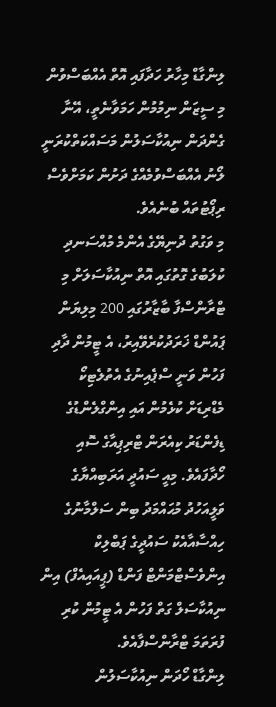ލިންގާޑް މިހާރު ހަދާފައި އޮތް އެއްބަސްވުން މި ސީޒަން ނިމުމުން ހަމަވާނެތީ، އޭނާ ގެންދަން ނިއުކާސަލުން މަސައްކަތްކުރަނީ ލޯނު އެއްބަސްވުމެއްގެ ދަށުން ކަމަށްވެސް ރިޕޯޓުތައް ބުނެއެވެ.
މި ވަގުތު ދުނިޔޭގެ އެންމެ މުއްސަނދި ކުލަބުގެ ގޮތުގައި އޮތް ނިއުކާސަލަށް މި ޓްރާންސްފާ ބާޒާރުގައި 200 މިލިޔަން ޕައުންޑް ޚަރަދުކުރެވޭއިރު، އެ ޓީމުން ދާދި ފަހުން ވަނީ ސްޕެއިނުގެ އެތުލެޓިކޯ މެޑްރިޑަށް ކުޅެމުން އައި އިންގްލެންޑުގެ ޑިފެންޑަރު ކިއެރަން ޓްރިޕިއާގެ ސޮއި ހޯދާފައެވެ. މިއީ ސައުދީ އަރަބިއްޔާގެ ވަލީއަހުދު މުޙައްމަދު ބިން ސަލްމާނުގެ ހިއްސާއާއެކު ސައުދީގެ ޕަބްލިކް އިންވެސްޓްމަންޓް ފަންޑް (ޕީއައިއެފް) އިން ނިއުކާސަލް ގަތް ފަހުން އެ ޓީމުން ކުރި ފުރަތަމަ ޓްރާންސްފާއެވެ.
ލިންގާޑް ހޯދަން ނިއުކާސަލުން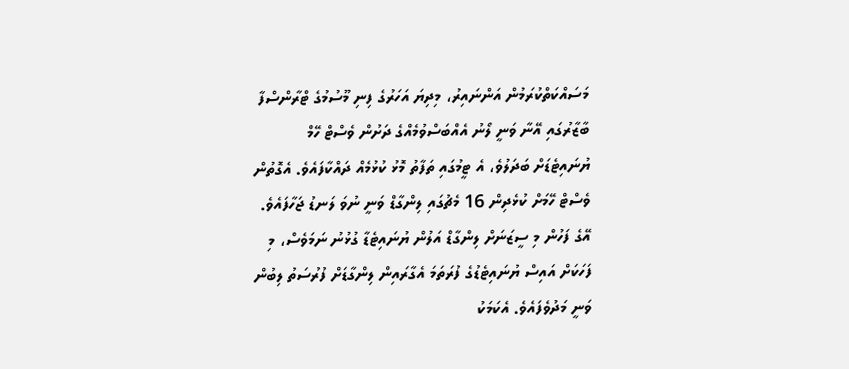މަސައްކަތްކުރަމުން އަންނައިރު، މިދިޔަ އަހަރުގެ ފިނި މޫސުމުގެ ޓްރާންސްފާ ބާޒާރުގައި އޭނާ ވަނީ ލޯނު އެއްބަސްވުމެއްގެ ދަށުން ވެސްޓް ހޭމް ޔުނައިޓެޑަށް ބަދަލުވެ، އެ ޓީމުގައި ތަފާތު މޮޅު ކުޅުމެއް ދައްކާފައެވެ. އެގޮތުން ވެސްޓް ހޭމަށް ކުޅެދިން 16 މެޗުގައި ލިންގާޑް ވަނީ ނުވަ ލަނޑު ޖަހާފައެވެ.
އޭގެ ފަހުން މި ސީޒަނަށް ލިންގާޑް އަލުން ޔުނައިޓެޑާ ގުޅުނު ނަމަވެސް، މި ފަހަކަށް އައިސް ޔުނައިޓެޑުގެ ފުރަތަމަ އެގާރައިން ލިންގާޑަށް ފުރުސަތު ލިބުން ވަނީ މަދުވެފައެވެ. އެކަމަކު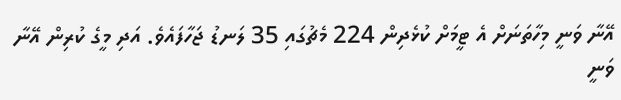އޭނާ ވަނީ މިހާތަނަށް އެ ޓީމަށް ކުޅެދިން 224 މެޗުގައި 35 ލަނޑު ޖަހާފައެވެ. އަދި މީގެ ކުރިން އޭނާ ވަނީ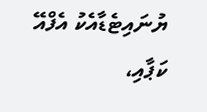ޔުނައިޓެޑާއެކު އެފްއޭ ކަޕާއި،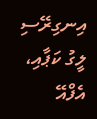އިނގިރޭސި ލީގު ކަޕާއި، އެފްއޭ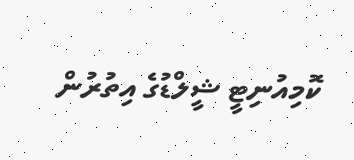ކޮމިއުނިޓީ ޝީލްޑުގެ އިތުރުން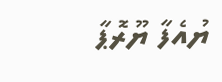ޔުއެފާ ޔޫރޮޕާ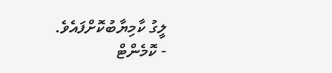ލީގު ކާމިޔާބުކޮށްފައެވެ.
- ކޮމެންޓް